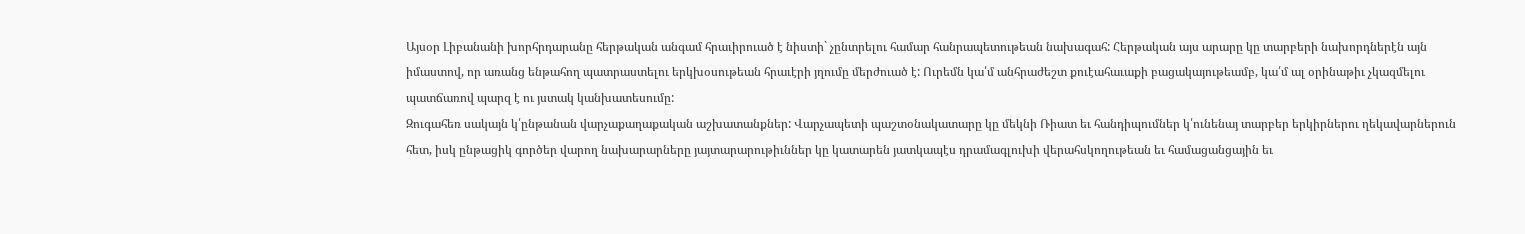Այսօր Լիբանանի խորհրդարանը հերթական անգամ հրաւիրուած է նիստի` չընտրելու համար հանրապետութեան նախագահ: Հերթական այս արարը կը տարբերի նախորդներէն այն իմաստով, որ առանց ենթահող պատրաստելու երկխօսութեան հրաւէրի յղումը մերժուած է: Ուրեմն կա՛մ անհրաժեշտ քուէահաւաքի բացակայութեամբ, կա՛մ ալ օրինաթիւ չկազմելու պատճառով պարզ է ու յստակ կանխատեսումը:
Զուգահեռ սակայն կ՛ընթանան վարչաքաղաքական աշխատանքներ: Վարչապետի պաշտօնակատարը կը մեկնի Ռիատ եւ հանդիպումներ կ՛ունենայ տարբեր երկիրներու ղեկավարներուն հետ, իսկ ընթացիկ գործեր վարող նախարարները յայտարարութիւններ կը կատարեն յատկապէս դրամագլուխի վերահսկողութեան եւ համացանցային եւ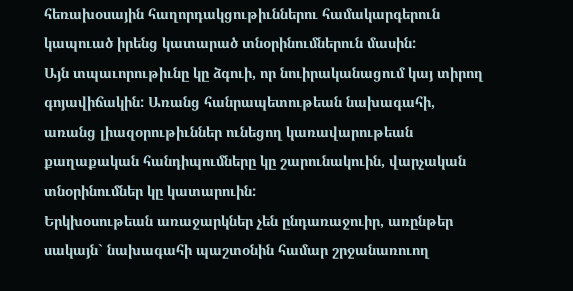հեռախօսային հաղորդակցութիւններու համակարգերուն կապուած իրենց կատարած տնօրինումներուն մասին:
Այն տպաւորութիւնը կը ձգուի, որ նուիրականացում կայ տիրող գոյավիճակին: Առանց հանրապետութեան նախագահի, առանց լիազօրութիւններ ունեցող կառավարութեան քաղաքական հանդիպումները կը շարունակուին, վարչական տնօրինումներ կը կատարուին:
Երկխօսութեան առաջարկներ չեն ընդառաջուիր, առընթեր սակայն` նախագահի պաշտօնին համար շրջանառուող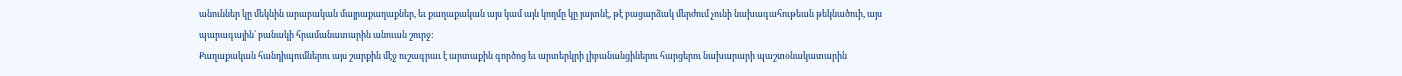անուններ կը մեկնին արաբական մայրաքաղաքներ, եւ քաղաքական այս կամ այն կողմը կը յայտնէ, թէ բացարձակ մերժում չունի նախագահութեան թեկնածուի, այս պարագային` բանակի հրամանատարին անուան շուրջ:
Քաղաքական հանդիպումներու այս շարքին մէջ ուշագրաւ է արտաքին գործոց եւ արտերկրի լիբանանցիներու հարցերու նախարարի պաշտօնակատարին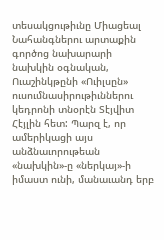տեսակցութիւնը Միացեալ Նահանգներու արտաքին գործոց նախարարի նախկին օգնական, Ուաշինկթընի «Ուիլսըն» ուսումնասիրութիւններու կեդրոնի տնօրէն Տէյվիտ Հէյլին հետ: Պարզ է, որ ամերիկացի այս անձնաւորութեան «նախկին»-ը «ներկայ»-ի իմաստ ունի, մանաւանդ երբ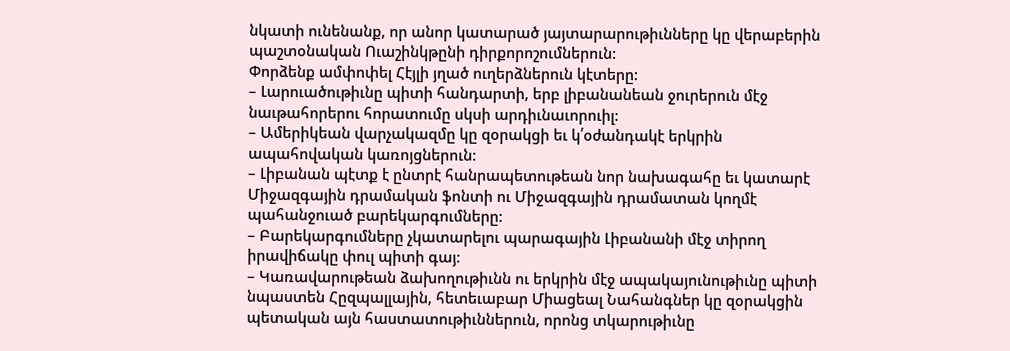նկատի ունենանք, որ անոր կատարած յայտարարութիւնները կը վերաբերին պաշտօնական Ուաշինկթընի դիրքորոշումներուն:
Փորձենք ամփոփել Հէյլի յղած ուղերձներուն կէտերը:
– Լարուածութիւնը պիտի հանդարտի, երբ լիբանանեան ջուրերուն մէջ նաւթահորերու հորատումը սկսի արդիւնաւորուիլ:
– Ամերիկեան վարչակազմը կը զօրակցի եւ կ՛օժանդակէ երկրին ապահովական կառոյցներուն:
– Լիբանան պէտք է ընտրէ հանրապետութեան նոր նախագահը եւ կատարէ Միջազգային դրամական ֆոնտի ու Միջազգային դրամատան կողմէ պահանջուած բարեկարգումները:
– Բարեկարգումները չկատարելու պարագային Լիբանանի մէջ տիրող իրավիճակը փուլ պիտի գայ:
– Կառավարութեան ձախողութիւնն ու երկրին մէջ ապակայունութիւնը պիտի նպաստեն Հըզպալլային, հետեւաբար Միացեալ Նահանգներ կը զօրակցին պետական այն հաստատութիւններուն, որոնց տկարութիւնը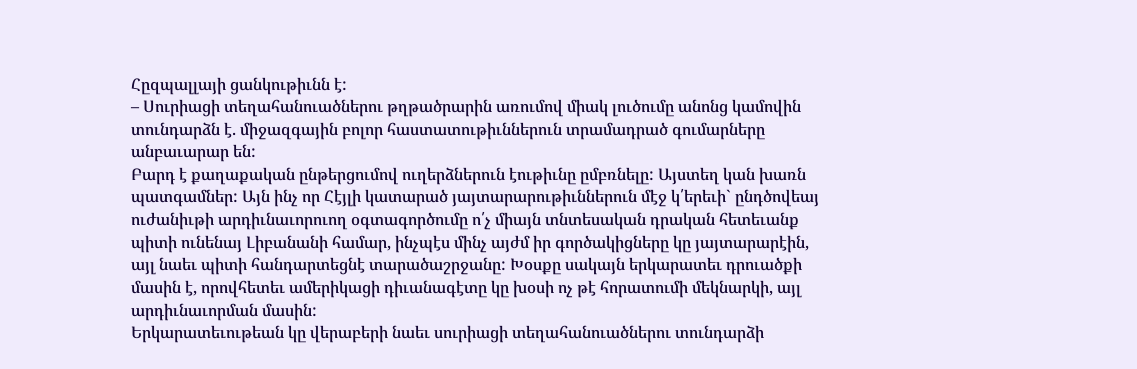Հըզպալլայի ցանկութիւնն է:
– Սուրիացի տեղահանուածներու թղթածրարին առումով միակ լուծումը անոնց կամովին տունդարձն է. միջազգային բոլոր հաստատութիւններուն տրամադրած գումարները անբաւարար են:
Բարդ է քաղաքական ընթերցումով ուղերձներուն էութիւնը ըմբռնելը: Այստեղ կան խառն պատգամներ: Այն ինչ որ Հէյլի կատարած յայտարարութիւններուն մէջ կ՛երեւի` ընդծովեայ ուժանիւթի արդիւնաւորուող օգտագործումը ո՛չ միայն տնտեսական դրական հետեւանք պիտի ունենայ Լիբանանի համար, ինչպէս մինչ այժմ իր գործակիցները կը յայտարարէին, այլ նաեւ պիտի հանդարտեցնէ տարածաշրջանը: Խօսքը սակայն երկարատեւ դրուածքի մասին է, որովհետեւ ամերիկացի դիւանագէտը կը խօսի ոչ թէ հորատումի մեկնարկի, այլ արդիւնաւորման մասին:
Երկարատեւութեան կը վերաբերի նաեւ սուրիացի տեղահանուածներու տունդարձի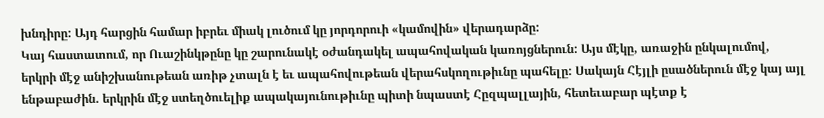խնդիրը: Այդ հարցին համար իբրեւ միակ լուծում կը յորդորուի «կամովին» վերադարձը:
Կայ հաստատում, որ Ուաշինկթընը կը շարունակէ օժանդակել ապահովական կառոյցներուն: Այս մէկը, առաջին ընկալումով, երկրի մէջ անիշխանութեան առիթ չտալն է եւ ապահովութեան վերահսկողութիւնը պահելը: Սակայն Հէյլի ըսածներուն մէջ կայ այլ ենթաբաժին. երկրին մէջ ստեղծուելիք ապակայունութիւնը պիտի նպաստէ Հըզպալլային, հետեւաբար պէտք է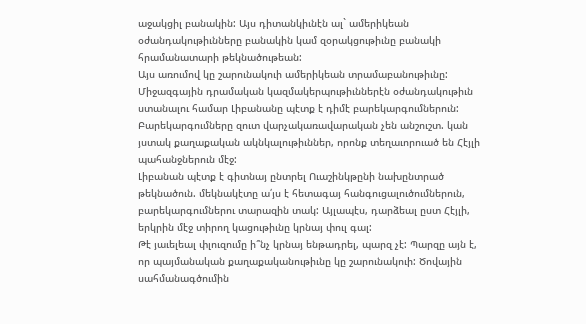աջակցիլ բանակին: Այս դիտանկիւնէն ալ` ամերիկեան օժանդակութիւնները բանակին կամ զօրակցութիւնը բանակի հրամանատարի թեկնածութեան:
Այս առումով կը շարունակուի ամերիկեան տրամաբանութիւնը: Միջազգային դրամական կազմակերպութիւններէն օժանդակութիւն ստանալու համար Լիբանանը պէտք է դիմէ բարեկարգումներուն: Բարեկարգումները զուտ վարչակառավարական չեն անշուշտ. կան յստակ քաղաքական ակնկալութիւններ, որոնք տեղաւորուած են Հէյլի պահանջներուն մէջ:
Լիբանան պէտք է գիտնայ ընտրել Ուաշինկթընի նախընտրած թեկնածուն. մեկնակէտը ա՛յս է հետագայ հանգուցալուծումներուն, բարեկարգումներու տարազին տակ: Այլապէս, դարձեալ ըստ Հէյլի, երկրին մէջ տիրող կացութիւնը կրնայ փուլ գալ:
Թէ յաւելեալ փլուզումը ի՞նչ կրնայ ենթադրել, պարզ չէ: Պարզը այն է, որ պայմանական քաղաքականութիւնը կը շարունակուի: Ծովային սահմանագծումին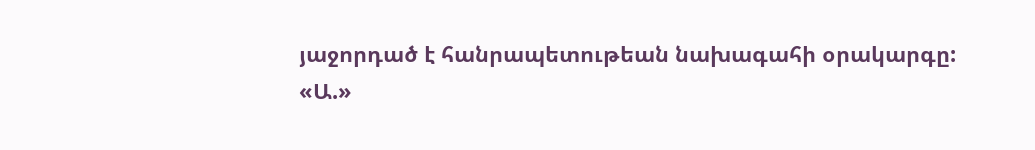յաջորդած է հանրապետութեան նախագահի օրակարգը:
«Ա.»